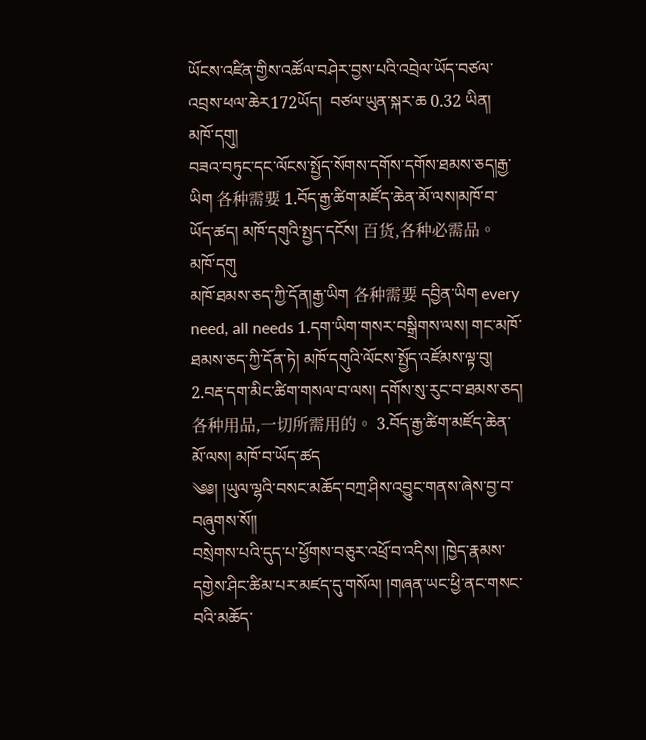ཡོངས་འཛིན་གྱིས་འཚོལ་བཤེར་བྱས་པའི་འབྲེལ་ཡོད་བཙལ་འབྲས་ཕལ་ཆེར172ཡོད།  བཙལ་ཡུན་སྐར་ཆ 0.32 ཡིན།
མཁོ་དགུ།
བཟའ་བཏུང་དང་ལོངས་སྤྱོད་སོགས་དགོས་དགོས་ཐམས་ཅད།རྒྱ་ཡིག 各种需要 1.བོད་རྒྱ་ཚིག་མཛོད་ཆེན་མོ་ལས།མཁོ་བ་ཡོད་ཚད། མཁོ་དགུའི་སྤྱད་དངོས། 百货,各种必需品。
མཁོ་དགུ
མཁོ་ཐམས་ཅད་ཀྱི་དོན།རྒྱ་ཡིག 各种需要 དབྱིན་ཡིག every need, all needs 1.དག་ཡིག་གསར་བསྒྲིགས་ལས། གང་མཁོ་ཐམས་ཅད་ཀྱི་དོན་ཏེ། མཁོ་དགུའི་ལོངས་སྤྱོད་འཛོམས་ལྟ་བུ། 2.བརྡ་དག་མིང་ཚིག་གསལ་བ་ལས། དགོས་སུ་རུང་བ་ཐམས་ཅད། 各种用品,一切所需用的。 3.བོད་རྒྱ་ཚིག་མཛོད་ཆེན་མོ་ལས། མཁོ་བ་ཡོད་ཚད
༄༅། །ཡུལ་ལྷའི་བསང་མཆོད་བཀྲ་ཤིས་འབྱུང་གནས་ཞེས་བྱ་བ་བཞུགས་སོ།།
བསྲེགས་པའི་དུད་པ་ཕྱོགས་བཅུར་འཕྲོ་བ་འདིས། །ཁྱེད་རྣམས་དགྱེས་ཤིང་ཚིམ་པར་མཛད་དུ་གསོལ། །གཞན་ཡང་ཕྱི་ནང་གསང་བའི་མཆོད་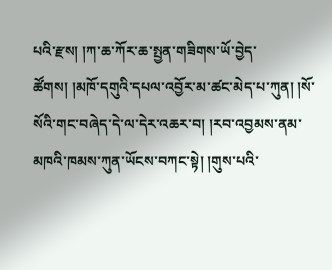པའི་རྫས། །ཀ་ཆ་ཀོར་ཆ་སྤྱན་གཟིགས་ཡོ་བྱེད་ཚོགས། །མཁོ་དགུའི་དཔལ་འབྱོར་མ་ཚང་མེད་པ་ཀུན། །སོ་སོའི་གང་བཞེད་དེ་ལ་དེར་འཆར་བ། །རབ་འབྱམས་ནམ་མཁའི་ཁམས་ཀུན་ཡོངས་བཀང་སྟེ། །གུས་པའི་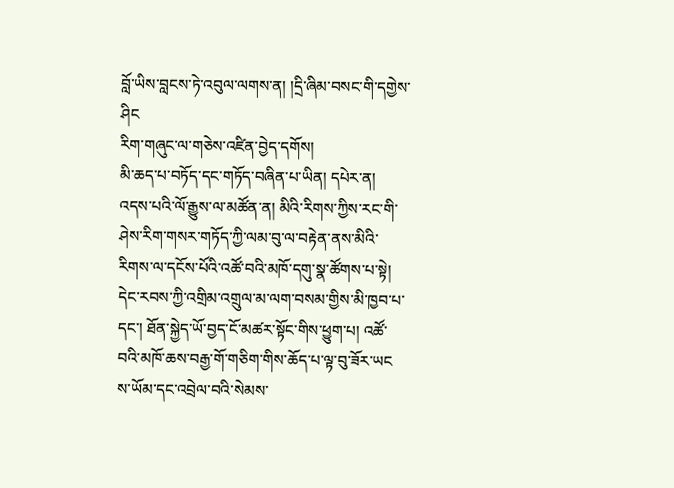བློ་ཡིས་བླངས་ཏེ་འབུལ་ལགས་ན། །དྲི་ཞིམ་བསང་གི་དགྱེས་ཤིང
རིག་གཞུང་ལ་གཅེས་འཛིན་བྱེད་དགོས།
མི་ཆད་པ་བཏོད་དང་གཏོད་བཞིན་པ་ཡིན། དཔེར་ན། འདས་པའི་ལོ་རྒྱུས་ལ་མཚོན་ན། མིའི་རིགས་ཀྱིས་རང་གི་ཤེས་རིག་གསར་གཏོད་ཀྱི་ལམ་བུ་ལ་བརྟེན་ནས་མིའི་རིགས་ལ་དངོས་པོའི་འཚོ་བའི་མཁོ་དགུ་སྣ་ཚོགས་པ་སྟེ། དེང་རབས་ཀྱི་འགྲིམ་འགྲུལ་མ་ལག་བསམ་གྱིས་མི་ཁྱབ་པ་དང་། ཐོན་སྐྱེད་ཡོ་བྱད་ངོ་མཚར་སྟོང་གིས་ཕྱུག་པ། འཚོ་བའི་མཁོ་ཆས་བརྒྱ་གོ་གཅིག་གིས་ཆོད་པ་ལྟ་བུ་ཟོར་ཡང
ས་ཡོམ་དང་འབྲེལ་བའི་སེམས་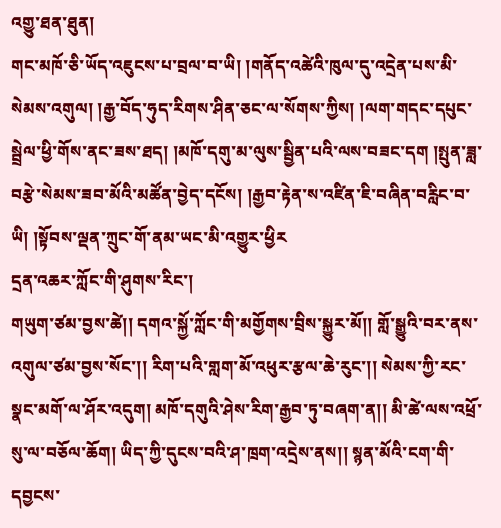འགྱུ་ཐན་ཐུན།
གང་མཁོ་ཅི་ཡོད་འཇུངས་པ་བྲལ་བ་ཡི། །གནོད་འཚེའི་ཁུལ་དུ་འདྲེན་པས་མི་སེམས་འགུལ། །རྒྱ་བོད་ཧུད་རིགས་ཤིན་ཅང་ལ་སོགས་ཀྱིས། །ལག་གདང་དཔུང་སྦྲེལ་ཕྱི་གོས་ནང་ཟས་ཐད། །མཁོ་དགུ་མ་ལུས་སྦྱིན་པའི་ལས་བཟང་དག །སྤུན་ཟླ་བརྩེ་སེམས་ཟབ་མོའི་མཚོན་བྱེད་དངོས། །རྒྱབ་རྟེན་ས་འཛིན་ཇི་བཞིན་བརླིང་བ་ཡི། །སྟོབས་ལྡན་ཀྲུང་གོ་ནམ་ཡང་མི་འགྱུར་ཕྱིར
དྲན་འཆར་ཀློང་གི་ཤུགས་རིང་།
གཡུག་ཙམ་བྱས་ཚེ།། དགའ་སྐྱོ་ཀློང་གི་མགྱོགས་བྲིས་སྐྱུར་མོ།། གློ་སྒྱུའི་བར་ནས་འགུལ་ཙམ་བྱས་སོང་།། རིག་པའི་གླག་མོ་འཕུར་རྩལ་ཆེ་རུང་།། སེམས་ཀྱི་རང་སྣང་མགོ་ལ་ཤོར་འདུག། མཁོ་དགུའི་ཤེས་རིག་རྒྱབ་ཏུ་བཞག་ན།། མི་ཚེ་ལས་འཕྲོ་སུ་ལ་བཅོལ་ཆོག། ཡིད་ཀྱི་དུངས་བའི་ཤ་ཁྲག་འདྲེས་ནས།། སྙན་མོའི་ངག་གི་དབྱངས་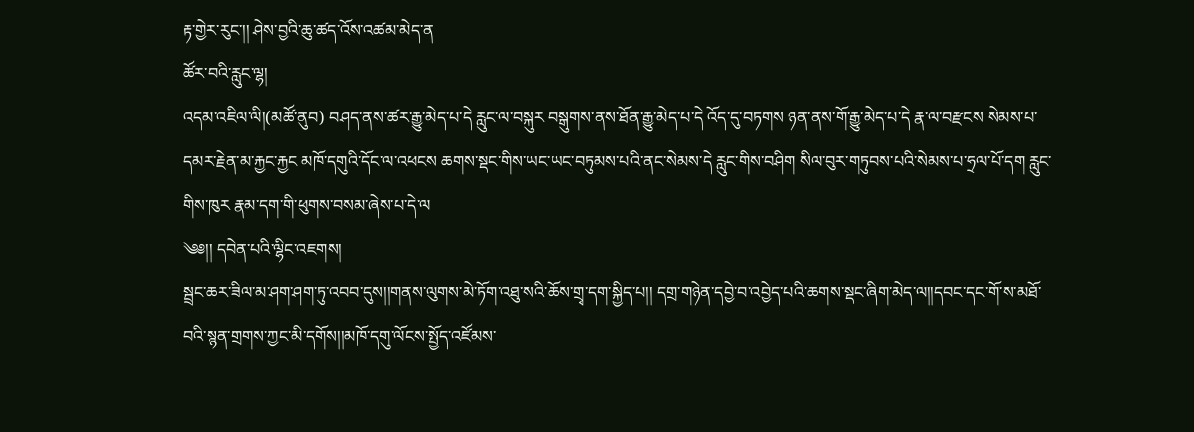རྟ་གྱེར་རུང་།། ཤེས་བྱའི་ཆུ་ཚད་འོས་འཚམ་མེད་ན
ཚོར་བའི་རླུང་ལྷ།
འདམ་འཇིལ་ལི།(མཚོ་ནུབ) བཤད་ནས་ཚར་རྒྱུ་མེད་པ་དེ རླུང་ལ་བསྐུར བསྒུགས་ནས་ཐོན་རྒྱུ་མེད་པ་དེ འོད་དུ་བཏགས ཉན་ནས་གོ་རྒྱུ་མེད་པ་དེ རྣ་ལ་བརྫངས སེམས་པ་དམར་རྗེན་མ་རྐྱང་རྐྱང མཁོ་དགུའི་དོང་ལ་འཕངས ཆགས་སྡང་གིས་ཡང་ཡང་བཏུམས་པའི་ནང་སེམས་དེ རླུང་གིས་བཤིག སིལ་བུར་གཏུབས་པའི་སེམས་པ་ཧྲལ་པོ་དག རླུང་གིས་ཁུར རྣམ་དག་གི་ཕུགས་བསམ་ཞེས་པ་དེ་ལ
༄༅།། དབེན་པའི་ལྷིང་འཇགས།
སྦྲང་ཆར་ཟིལ་མ་ཤག་ཤག་ཏུ་འབབ་དུས།།གནས་ལུགས་མེ་ཏོག་འཐུ་སའི་ཆོས་གྲྭ་དག་སྐྱིད་པ།། དགྲ་གཉེན་དབྱེ་བ་འབྱེད་པའི་ཆགས་སྡང་ཞིག་མེད་ལ།།དབང་དང་གོ་ས་མཐོ་བའི་སྙན་གྲགས་ཀྱང་མི་དགོས།།མཁོ་དགུ་ལོངས་སྤྱོད་འཛོམས་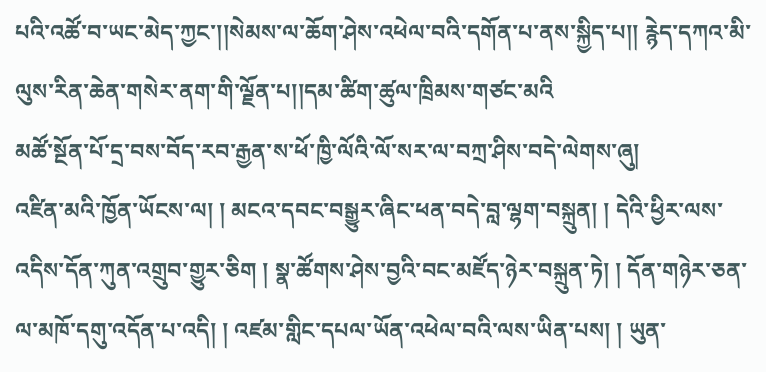པའི་འཚོ་བ་ཡང་མེད་ཀྱང་།།སེམས་ལ་ཆོག་ཤེས་འཕེལ་བའི་དགོན་པ་ནས་སྐྱིད་པ།། རྙེད་དཀའ་མི་ལུས་རིན་ཆེན་གསེར་ནག་གི་ལྗོན་པ།།དམ་ཚིག་ཚུལ་ཁྲིམས་གཙང་མའི
མཚོ་སྔོན་པོ་དྲ་བས་བོད་རབ་རྒྱན་ས་ཕོ་ཁྱི་ལོའི་ལོ་སར་ལ་བཀྲ་ཤིས་བདེ་ལེགས་ཞུ།
འཛིན་མའི་ཁྱོན་ཡོངས་ལ། ། མངའ་དབང་བསྒྱུར་ཞིང་ཕན་བདེ་བླ་ལྷག་བསྐྲུན། ། དེའི་ཕྱིར་ལས་འདིས་དོན་ཀུན་འགྲུབ་གྱུར་ཅིག ། སྣ་ཚོགས་ཤེས་བྱའི་བང་མཛོད་ཉེར་བསྐྲུན་ཏེ། ། དོན་གཉེར་ཅན་ལ་མཁོ་དགུ་འདོན་པ་འདི། ། འཛམ་གླིང་དཔལ་ཡོན་འཕེལ་བའི་ལས་ཡིན་པས། ། ཡུན་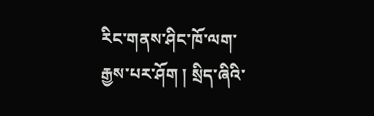རིང་གནས་ཤིང་ཁོ་ལག་རྒྱས་པར་ཤོག ། སྲིད་ཞིའི་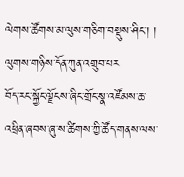ལེགས་ཚོགས་མ་ལུས་གཅིག་བསྡུས་ཤིང་། ། ལུགས་གཉིས་དོན་ཀུན་འགྲུབ་པར
བོད་རང་སྐྱོང་ལྗོངས་ཞིང་གྲོང་སྣ་འཛོམས་ཆ་འཕྲིན་ཞབས་ཞུ་ས་ཚིགས་ཀྱི་ཚོད་གནས་ལས་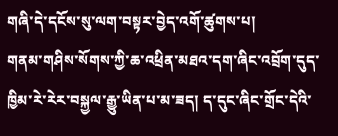གཞི་དེ་དངོས་སུ་ལག་བསྟར་བྱེད་འགོ་ཚུགས་པ།
གནམ་གཤིས་སོགས་ཀྱི་ཆ་འཕྲིན་མཐའ་དག་ཞིང་འབྲོག་དུད་ཁྱིམ་རེ་རེར་བསྐྱལ་རྒྱུ་ཡིན་པ་མ་ཟད། ད་དུང་ཞིང་གྲོང་དེའི་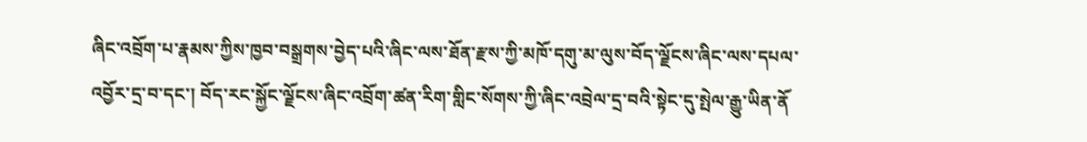ཞིང་འབྲོག་པ་རྣམས་ཀྱིས་ཁྱབ་བསྒྲགས་བྱེད་པའི་ཞིང་ལས་ཐོན་རྫས་ཀྱི་མཁོ་དགུ་མ་ལུས་བོད་ལྗོངས་ཞིང་ལས་དཔལ་འབྱོར་དྲ་བ་དང་། བོད་རང་སྐྱོང་ལྗོངས་ཞིང་འབྲོག་ཚན་རིག་གླིང་སོགས་ཀྱི་ཞིང་འབྲེལ་དྲ་བའི་སྟེང་དུ་སྤེལ་རྒྱུ་ཡིན་ནོ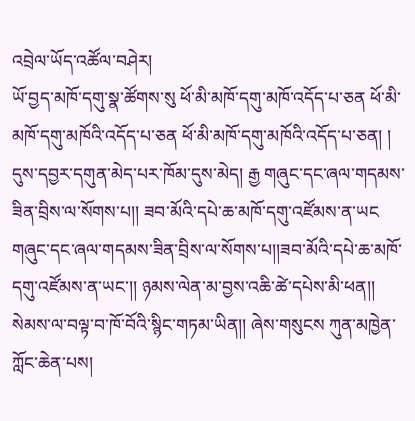འབྲེལ་ཡོད་འཚོལ་བཤེར།
ཡོ་བྱད་མཁོ་དགུ་སྣ་ཚོགས་སུ ཕོ་མི་མཁོ་དགུ་མཁོ་འདོད་པ་ཅན ཕོ་མི་མཁོ་དགུ་མཁོའི་འདོད་པ་ཅན ཕོ་མི་མཁོ་དགུ་མཁོའི་འདོད་པ་ཅན། ། དུས་དབྱར་དགུན་མེད་པར་ཁོམ་དུས་མེད། རྒྱ གཞུང་དང་ཞལ་གདམས་ཟིན་བྲིས་ལ་སོགས་པ།། ཟབ་མོའི་དཔེ་ཆ་མཁོ་དགུ་འཛོམས་ན་ཡང གཞུང་དང་ཞལ་གདམས་ཟིན་བྲིས་ལ་སོགས་པ།།ཟབ་མོའི་དཔེ་ཆ་མཁོ་དགུ་འཛོམས་ན་ཡང་།། ཉམས་ལེན་མ་བྱས་འཆི་ཚེ་དཔེས་མི་ཕན།། སེམས་ལ་བལྟ་བ་ཁོ་བོའི་སྙིང་གཏམ་ཡིན།། ཞེས་གསུངས ཀུན་མཁྱེན་ཀློང་ཆེན་པས།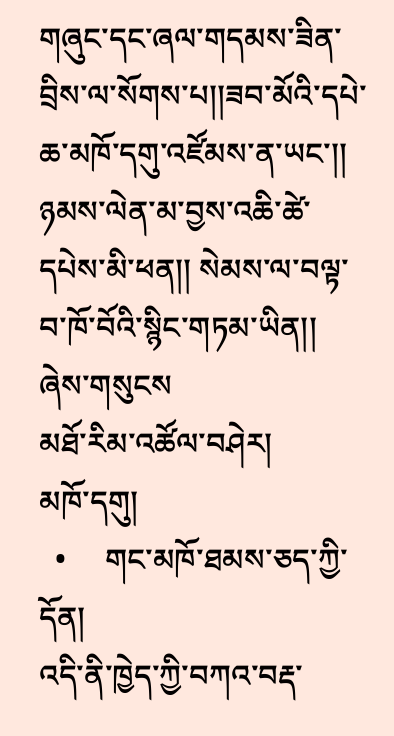གཞུང་དང་ཞལ་གདམས་ཟིན་བྲིས་ལ་སོགས་པ།།ཟབ་མོའི་དཔེ་ཆ་མཁོ་དགུ་འཛོམས་ན་ཡང་།། ཉམས་ལེན་མ་བྱས་འཆི་ཚེ་དཔེས་མི་ཕན།། སེམས་ལ་བལྟ་བ་ཁོ་བོའི་སྙིང་གཏམ་ཡིན།། ཞེས་གསུངས
མཐོ་རིམ་འཚོལ་བཤེར།
མཁོ་དགུ།
  •     གང་མཁོ་ཐམས་ཅད་ཀྱི་དོན།
འདི་ནི་ཁྱེད་ཀྱི་བཀའ་བརྡ་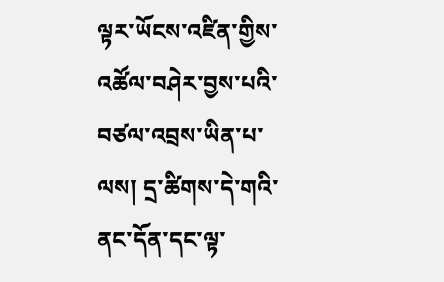ལྟར་ཡོངས་འཛིན་གྱིས་འཚོལ་བཤེར་བྱས་པའི་བཙལ་འབྲས་ཡིན་པ་ལས། དྲ་ཚིགས་དེ་གའི་ནང་དོན་དང་ལྟ་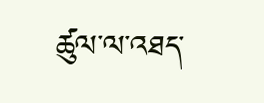ཚུལ་ལ་འཐད་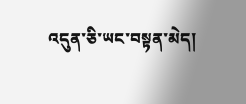འདུན་ཅི་ཡང་བསྟན་མེད།